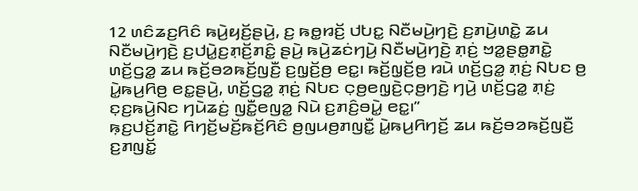12 ꤛꤢꤨꤘꤢ꤬ꤖꤢꤨ ꤒꤣꤧ꤬ꤟꤢꤩ꤬ꤔꤣꤧ꤬, ꤢ꤬ ꤒꤥ꤭ꤙꤢꤩ꤬ ꤓꤝꤢ꤭ ꤡꤢꤪꤗꤣꤧ꤬ꤚꤢꤧ꤬ ꤢ꤬ꤊꤣꤧ꤬ꤛꤢꤧ꤭ ꤘꤣ ꤡꤢꤪꤗꤣꤧ꤬ꤚꤢꤧ꤬ ꤢ꤬ꤓꤣꤧ꤭ꤢ꤬ꤊ꤫ꤢꤩ꤬ꤊꤢꤨ꤭ ꤔꤣꤧ꤬ ꤒꤣꤧ꤬ꤘꤢꤦꤚꤣꤧ꤬ ꤡꤢꤪꤗꤣꤧ꤬ꤚꤢꤧ꤬ ꤊ꤫ꤢꤦ꤬ ꤠꤤ꤭ꤔꤥ꤭ꤊꤢꤧ꤭ ꤛꤢꤩ꤬ꤞꤤ꤭ ꤘꤣ ꤒꤢꤩ꤬ꤋꤤꤒꤢꤩ꤬ꤜꤢꤪ꤬ ꤢ꤬ꤜ꤫ꤢꤩ꤬ꤥ꤬ ꤕꤢ꤭꤯ ꤒꤢꤩ꤬ꤜ꤫ꤢꤩ꤬ꤥ꤬ ꤙꤣꤧ ꤛꤢꤩ꤬ꤞꤤ꤭ ꤊ꤫ꤢꤦ꤬ ꤡꤝꤢ ꤥ꤬ ꤣꤧ꤭ꤒꤣ꤬ꤖꤥ꤬ ꤕꤢ꤭ꤔꤣꤧ꤬, ꤛꤢꤩ꤬ꤞꤤ꤭ ꤊ꤫ꤢꤦ꤬ ꤡꤝꤢ ꤍ꤫ꤥ꤬ꤕꤜ꤫ꤢꤧ꤬ꤍ꤫ꤥ꤬ꤚꤢꤧ꤬ ꤚꤣꤧ꤬ ꤛꤢꤩ꤬ꤞꤤ꤭ ꤊ꤫ꤢꤦ꤬ ꤢ꤫ꤢ꤬ꤒꤣꤧ꤬ꤡꤢ ꤚꤣꤧꤘꤢꤦ꤬ ꤜꤢꤪ꤭ꤕꤜꤤ꤭ ꤡꤣꤧ ꤢ꤬ꤊꤢꤨ꤬ꤋꤣꤧ꤭ ꤕꤢ꤭꤯”
ꤒ꤫ꤢ꤬ꤓꤢꤩ꤬ꤊꤢꤧ꤭ ꤖꤚꤢꤩ꤬ꤗꤢꤩ꤬ꤒꤢꤩ꤬ꤖꤢꤨ ꤥ꤬ꤜꤣꤥ꤬ꤊꤜꤢꤪ꤭ ꤣꤧ꤭ꤒꤣ꤬ꤖꤚꤢꤩ꤬ ꤘꤣ ꤒꤢꤩ꤬ꤋꤤꤒꤢꤩ꤬ꤜꤢꤪ꤬ ꤢ꤬ꤊꤜꤢꤩ꤭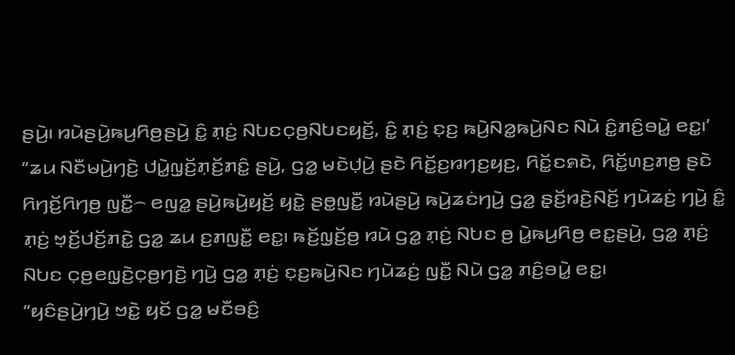ꤔꤣꤧ꤬꤯ ꤙꤣꤧꤔꤣꤧ꤬ꤒꤣ꤬ꤖꤥ꤬ꤔꤣꤧ꤬ ꤢꤨ꤭ ꤊ꤫ꤢꤦ꤬ ꤡꤝꤢꤍ꤫ꤥ꤬ꤡꤝꤢꤟꤢꤩ꤬, ꤢꤨ꤭ ꤊ꤫ꤢꤦ꤬ ꤢ꤫ꤢ꤬ ꤒꤣꤧ꤬ꤡꤤ꤭ꤒꤣꤧ꤬ꤡꤢ ꤡꤣꤧ ꤢꤨ꤭ꤊꤢꤨ꤬ꤋꤣꤧ꤭ ꤕꤢ꤭꤯’
“ꤘꤣ ꤡꤢꤪꤗꤣꤧ꤬ꤚꤢꤧ꤬ ꤓꤣꤧ꤭ꤜ꤫ꤢꤩ꤬ꤊ꤫ꤢꤩ꤬ꤊꤢꤨ꤭ ꤔꤣꤧ꤬, ꤞꤤ꤭ ꤗꤢꤧꤓ꤫ꤣꤧ꤬ ꤔꤢꤧ ꤖꤢꤩ꤭ꤢ꤬ꤙꤚꤢ꤬ꤟꤢ꤬, ꤖꤢꤩ꤭ꤢꤎꤢꤧ, ꤖꤢꤩ꤭ꤛꤢ꤬ꤊꤥ꤬ ꤔꤢꤧ ꤖꤚꤢꤩ꤬ꤖꤚꤥ꤬ ꤜꤢꤪ꤭꤮ ꤕꤜꤤ꤭ ꤔꤣꤧ꤬ꤒꤣꤧ꤬ꤟꤢꤩ꤬ ꤟꤢꤧ꤭ ꤔꤥ꤭ꤜꤢꤪ꤭ ꤙꤣꤧꤔꤣꤧ꤬ ꤒꤣꤧ꤬ꤘꤢꤦꤚꤣꤧ꤬ ꤞꤤ꤭ ꤔ꤫ꤢꤩ꤬ꤙꤢꤧ꤬ꤡꤢꤩ꤬ ꤚꤣꤧꤘꤢꤦ꤬ ꤚꤣꤧ꤬ ꤢꤨ꤭ ꤊ꤫ꤢꤦ꤬ ꤠ꤫ꤢꤩ꤬ꤓꤢꤩ꤬ꤊꤢꤧ꤭ ꤞꤤ꤭ ꤘꤣ ꤢ꤬ꤊꤜꤢꤪ꤭ ꤕꤢ꤭꤯ ꤒꤢꤩ꤬ꤜ꤫ꤢꤩ꤬ꤥ꤬ ꤙꤣꤧ ꤞꤤ꤭ ꤊ꤫ꤢꤦ꤬ ꤡꤝꤢ ꤥ꤬ ꤣꤧ꤭ꤒꤣ꤬ꤖꤥ꤬ ꤕꤢ꤭ꤔꤣꤧ꤬, ꤞꤤ꤭ ꤊ꤫ꤢꤦ꤬ ꤡꤝꤢ ꤍ꤫ꤥ꤬ꤕꤜ꤫ꤢꤧ꤬ꤍ꤫ꤥ꤬ꤚꤢꤧ꤬ ꤚꤣꤧ꤬ ꤞꤤ꤭ ꤊ꤫ꤢꤦ꤬ ꤢ꤫ꤢ꤬ꤒꤣꤧ꤬ꤡꤢ ꤚꤣꤧꤘꤢꤦ꤬ ꤜꤢꤪ꤭ ꤡꤣꤧ ꤞꤤ꤭ ꤊꤢꤨ꤬ꤋꤣꤧ꤭ ꤕꤢ꤭꤯
“ꤟꤢꤨꤔꤣꤧ꤬ꤚꤣꤧ꤬ ꤠꤢꤧ꤭ ꤟꤢꤩ ꤞꤤ꤭ ꤗꤢꤪꤋꤢꤨ꤬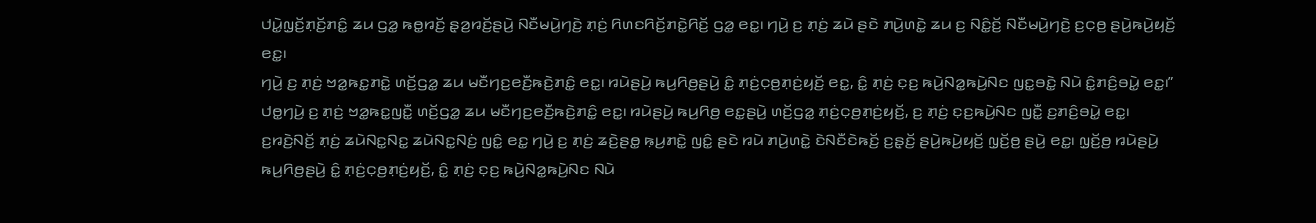ꤓꤣꤧ꤭ꤜ꤫ꤢꤩ꤬ꤊ꤫ꤢꤩ꤬ꤊꤢꤨ꤭ ꤘꤣ ꤞꤤ꤭ ꤒꤥ꤭ꤙꤢꤩ꤬ ꤔ꤫ꤤ꤬ꤙꤢꤩ꤬ꤔꤣꤧ꤬ ꤡꤢꤪꤗꤣꤧ꤬ꤚꤢꤧ꤬ ꤊ꤫ꤢꤦ꤬ ꤖꤛꤢꤖꤢꤩ꤬ꤊꤢꤧ꤭ꤖꤢꤩ꤬ ꤞꤤ꤭ ꤕꤢ꤭꤯ ꤚꤣꤧ꤬ ꤢ꤬ ꤊ꤫ꤢꤦ꤬ ꤘꤣꤧ ꤔꤢꤧ ꤊꤣꤧ꤬ꤛꤢꤧ꤭ ꤘꤣ ꤢ꤬ ꤡꤢꤨ꤭ꤢꤩ꤬ ꤡꤢꤪꤗꤣꤧ꤬ꤚꤢꤧ꤬ ꤢ꤬ꤍ꤫ꤥ꤬ ꤔꤣꤧ꤬ꤒꤣꤧ꤬ꤟꤢꤩ꤬ ꤕꤢ꤭꤯
ꤚꤣꤧ꤬ ꤢ꤬ ꤊ꤫ꤢꤦ꤬ ꤠꤤ꤭ꤒꤢ꤭ꤊꤢꤧ꤭ ꤛꤢꤩ꤬ꤞꤤ꤭ ꤘꤣ ꤗꤢꤪꤚꤢ꤬ꤕꤢꤪ꤬ꤒꤢꤧ꤬ꤊꤢꤨ꤭ ꤕꤢ꤭꤯ ꤙꤣꤧꤔꤣꤧ꤬ ꤒꤣ꤬ꤖꤥ꤬ꤔꤣꤧ꤬ ꤢꤨ꤭ ꤊ꤫ꤢꤦ꤬ꤍ꤫ꤥ꤬ꤊ꤫ꤢꤦ꤬ꤟꤢꤩ꤬ ꤕꤢ꤭, ꤢꤨ꤭ ꤊ꤫ꤢꤦ꤬ ꤢ꤫ꤢ꤬ ꤒꤣꤧ꤬ꤡꤤ꤭ꤒꤣꤧ꤬ꤡꤢ ꤜꤢ꤭ꤋꤢꤧ꤭ ꤡꤣꤧ ꤢꤨ꤭ꤊꤢꤨ꤬ꤋꤣꤧ꤭ ꤕꤢ꤭꤯”
ꤓꤥ꤭ꤚꤣꤧ꤬ ꤢ꤬ ꤊ꤫ꤢꤦ꤬ ꤠꤤ꤭ꤒꤢ꤭ꤜꤢꤪ꤭ ꤛꤢꤩ꤬ꤞꤤ꤭ ꤘꤣ ꤗꤢꤪꤚꤢ꤬ꤕꤢꤪ꤬ꤒꤢꤧ꤬ꤊꤢꤨ꤭ ꤕꤢ꤭꤯ ꤙꤣꤧꤔꤣꤧ꤬ ꤒꤣ꤬ꤖꤥ꤬ ꤕꤢ꤭ꤔꤣꤧ꤬ ꤛꤢꤩ꤬ꤞꤤ꤭ ꤊ꤫ꤢꤦ꤬ꤍ꤫ꤥ꤬ꤊ꤫ꤢꤦ꤬ꤟꤢꤩ꤬, ꤢ꤬ ꤊ꤫ꤢꤦ꤬ ꤢ꤫ꤢ꤬ꤒꤣꤧ꤬ꤡꤢ ꤜꤢꤪ꤭ ꤢ꤬ꤊꤢꤨ꤬ꤋꤣꤧ꤭ ꤕꤢ꤭꤯
ꤢ꤬ꤙꤢꤧ꤬ꤡꤢꤩ꤬ ꤊ꤫ꤢꤦ꤬ ꤘꤣꤧꤡꤢ꤭ꤡꤢ꤭ ꤘꤣꤧꤡꤢ꤭ꤡꤢꤦ꤬ ꤜꤢꤨ꤭ ꤕꤢ꤭ ꤚꤣꤧ꤬ ꤢ꤬ ꤊ꤫ꤢꤦ꤬ ꤘꤢꤧ꤬ꤔꤥ꤭ ꤒ꤫ꤣ꤬ꤊꤢꤧ꤭ ꤜꤢꤨ꤭ ꤔꤢꤧ ꤙꤣꤧ ꤊꤣꤧ꤬ꤛꤢꤧ꤭ ꤢꤧꤡꤢꤪꤢꤧꤒꤢꤩ꤬ ꤢ꤬ꤔ꤫ꤢꤩ꤬ ꤔꤣꤧ꤬ꤒꤣꤧ꤬ꤟꤢꤩ꤬ ꤜ꤫ꤢꤩ꤬ꤥ꤬ ꤔꤣꤧ꤬ ꤕꤢ꤭꤯ ꤜ꤫ꤢꤩ꤬ꤥ꤬ ꤙꤣꤧꤔꤣꤧ꤬ ꤒꤣ꤬ꤖꤥ꤬ꤔꤣꤧ꤬ ꤢꤨ꤭ ꤊ꤫ꤢꤦ꤬ꤍ꤫ꤥ꤬ꤊ꤫ꤢꤦ꤬ꤟꤢꤩ꤬, ꤢꤨ꤭ ꤊ꤫ꤢꤦ꤬ ꤢ꤫ꤢ꤬ ꤒꤣꤧ꤬ꤡꤤ꤭ꤒꤣꤧ꤬ꤡꤢ ꤡꤣꤧ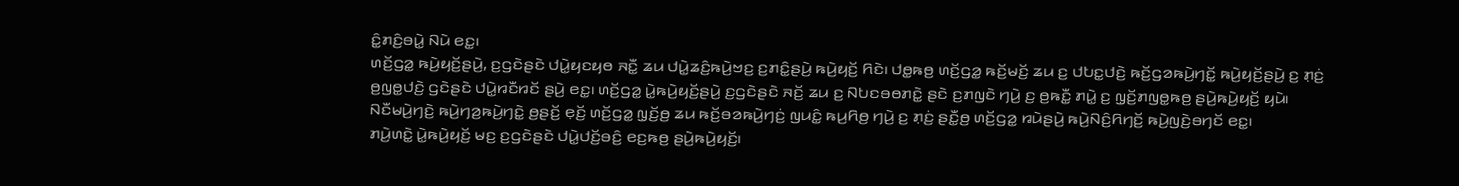ꤢꤨ꤭ꤊꤢꤨ꤬ꤋꤣꤧ꤭ ꤡꤣꤧ ꤕꤢ꤭꤯
ꤛꤢꤩ꤬ꤞꤤ꤭ ꤒꤣꤧ꤬ꤟꤢꤩ꤬ꤔꤣꤧ꤬, ꤢ꤬ꤞꤢꤧꤔꤢꤧ ꤓꤣꤧ꤭ꤟꤢꤟꤥ ꤏꤢꤪ꤭ ꤘꤣ ꤓꤣꤧ꤭ꤘꤢꤨ꤬ꤒꤣꤧ꤬ꤠꤢ꤬ ꤢ꤬ꤊꤢꤨ꤭ꤔꤣꤧ꤬ ꤒꤣꤧ꤬ꤟꤢꤩ꤬ ꤖꤢꤧ꤯ ꤓꤥ꤭ꤒꤥ꤬ ꤛꤢꤩ꤬ꤞꤤ꤭ ꤒꤢꤩ꤬ꤗꤢꤩ꤬ ꤘꤣ ꤢ꤬ ꤓꤝꤢ꤭ꤓꤢꤧ꤬ ꤒꤢꤩ꤬ꤞꤤꤒꤣꤧ꤬ꤚꤢꤩ꤭ ꤒꤣꤧ꤬ꤟꤢꤩ꤬ꤔꤣꤧ꤬ ꤢ꤬ ꤊ꤫ꤢꤦ꤬ ꤥ꤬ꤜꤥ꤭ꤓꤢꤧ꤬ ꤞꤢꤧꤔꤢꤧ ꤓꤣꤧ꤭ꤙꤢꤪꤙꤢꤩ ꤔꤣꤧ꤬ ꤕꤢ꤭꤯ ꤛꤢꤩ꤬ꤞꤤ꤭ ꤣꤧ꤭ꤒꤣꤧ꤬ꤟꤢꤩ꤬ꤔꤣꤧ꤬ ꤢ꤬ꤞꤢꤧꤔꤢꤧ ꤏꤢꤩ꤬ ꤘꤣ ꤢ꤬ ꤡꤝꤢꤋꤥꤊꤢꤧ꤭ ꤔꤢꤧ ꤢ꤬ꤊꤜꤢꤧ ꤚꤣꤧ꤬ ꤢ꤬ ꤥ꤬ꤒꤢꤪ꤭ ꤊꤣꤧ꤭ ꤢ꤬ ꤜ꤫ꤢꤩ꤬ꤊꤜꤥ꤭ꤒꤥ꤬ ꤔꤣꤧ꤬ꤒꤣꤧ꤬ꤟꤢꤩ꤬ ꤟꤣꤧ꤯ ꤡꤢꤪꤗꤣꤧ꤬ꤚꤢꤧ꤬ ꤒꤣꤧ꤬ꤚꤤ꤬ꤒꤣꤧ꤬ꤚꤢꤧ꤭ ꤥ꤬ꤔꤢꤩ꤬ ꤕ꤫ꤢꤩ꤬ ꤛꤢꤩ꤬ꤞꤤ꤭ ꤜ꤫ꤢꤩ꤬ꤥ꤬ ꤘꤣ ꤒꤢꤩ꤬ꤋꤤꤒꤣꤧ꤬ꤚꤢꤦ꤬ ꤜꤣꤢꤨ꤭ ꤒꤣ꤬ꤖꤥ꤬ ꤚꤣꤧ꤬ ꤢ꤬ ꤊ꤫ꤢꤦ꤬ ꤔꤢꤪ꤭ꤥ꤬ ꤛꤢꤩ꤬ꤞꤤ꤭ ꤙꤣꤧꤔꤣꤧ꤬ ꤒꤣꤧ꤬ꤡꤢꤨ꤬ꤖꤚꤢꤩ꤬ ꤒꤣꤧ꤬ꤜꤢꤧ꤬ꤋꤚꤢꤩ ꤕꤢ꤭꤯
ꤊꤣꤧ꤬ꤛꤢꤧ꤭ ꤣꤧ꤭ꤒꤣꤧ꤬ꤟꤢꤩ꤬ ꤗꤢ꤬ ꤢ꤬ꤞꤢꤧꤔꤢꤧ ꤓꤣꤧ꤭ꤓꤢꤩ꤬ꤋꤢꤨ꤬ ꤕꤢ꤬ꤒꤥ꤬ ꤔꤣꤧ꤬ꤒꤣꤧ꤬ꤟꤢꤩ꤬꤯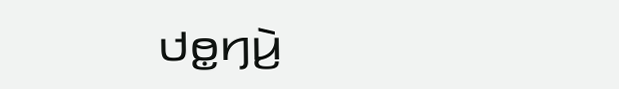ꤓꤥ꤭ꤚꤣꤧ꤬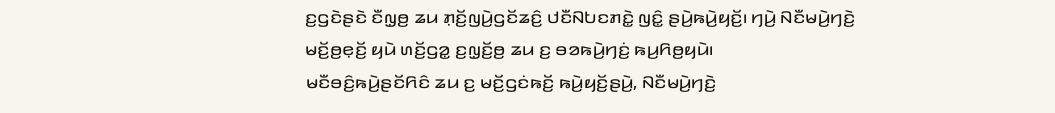ꤢ꤬ꤞꤢꤧꤔꤢꤧ ꤢꤪꤜ꤫ꤥ꤬ ꤘꤣ ꤊ꤫ꤢꤩ꤬ꤜꤣꤧ꤬ꤞꤢꤩꤘꤢꤨ꤬ ꤓꤢꤪꤡꤝꤢꤊꤢꤧ꤭ ꤜꤢꤨ꤭ ꤔꤣꤧ꤬ꤒꤣꤧ꤬ꤟꤢꤩ꤬꤯ ꤚꤣꤧ꤬ ꤡꤢꤪꤗꤣꤧ꤬ꤚꤢꤧ꤬ ꤗꤢꤩ꤬ꤥ꤬ꤕ꤫ꤢꤩ꤬ ꤟꤣꤧ ꤛꤢꤩ꤬ꤞꤤ꤭ ꤢ꤬ꤜ꤫ꤢꤩ꤬ꤥ꤬ ꤘꤣ ꤢ꤬ ꤋꤤꤒꤣꤧ꤬ꤚꤢꤦ꤬ ꤒꤣ꤬ꤖꤥ꤬ꤟꤣꤧ꤯
ꤗꤢꤪꤋꤢꤨ꤬ꤒꤣꤧ꤬ꤔꤢꤩꤖꤢꤨ ꤘꤣ ꤢ꤬ ꤗꤢꤩ꤬ꤞꤢꤦꤒꤢꤩ꤬ ꤒꤣꤧ꤬ꤟꤢꤩ꤬ꤔꤣꤧ꤬, ꤡꤢꤪꤗꤣꤧ꤬ꤚꤢꤧ꤬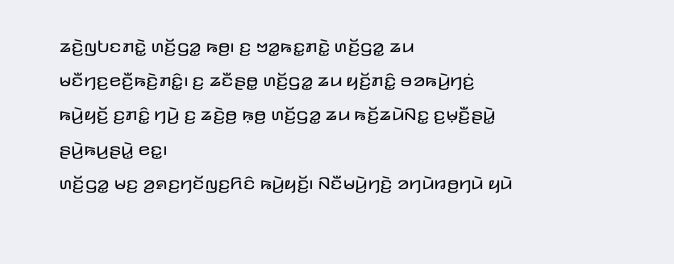ꤘꤢꤧ꤬ꤜꤝꤢꤊꤢꤧ꤭ ꤛꤢꤩ꤬ꤞꤤ꤭ ꤒꤥ꤬꤯ ꤢ꤬ ꤠꤤ꤭ꤒꤢ꤭ꤊꤢꤧ꤭ ꤛꤢꤩ꤬ꤞꤤ꤭ ꤘꤣ ꤗꤢꤪꤚꤢ꤬ꤕꤢꤪ꤬ꤒꤢꤧ꤬ꤊꤢꤨ꤭꤯ ꤢ꤬ ꤘꤢꤪꤔꤥ꤭ ꤛꤢꤩ꤬ꤞꤤ꤭ ꤘꤣ ꤟꤢꤩ꤬ꤊꤢꤨ꤭ ꤋꤤꤒꤣꤧ꤬ꤚꤢꤦ꤬ ꤒꤣꤧ꤬ꤟꤢꤩ꤬ ꤢ꤬ꤊꤢꤨ꤭ ꤚꤣꤧ꤬ ꤢ꤬ ꤘꤢꤧ꤬ꤥ꤬ ꤒ꤫ꤥ꤬ ꤛꤢꤩ꤬ꤞꤤ꤭ ꤘꤣ ꤒꤢꤩ꤬ꤘꤣꤧꤡꤢ꤭ ꤢ꤬ꤗ꤫ꤢꤪ꤬ꤔꤣꤧ꤭ ꤔꤣꤧ꤬ꤒꤣ꤬ꤔꤣꤧ꤭ ꤕꤢ꤭꤯
ꤛꤢꤩ꤬ꤞꤤ꤭ ꤗꤢ꤬ ꤤ꤬ꤎꤢ꤬ꤚꤢꤩꤜꤢ꤬ꤖꤢꤨ ꤒꤣꤧ꤬ꤟꤢꤩ꤬꤯ ꤡꤢꤪꤗꤣꤧ꤬ꤚꤢꤧ꤬ ꤤꤚꤣꤧꤙꤥ꤬ꤚꤣꤧ ꤟꤣꤧ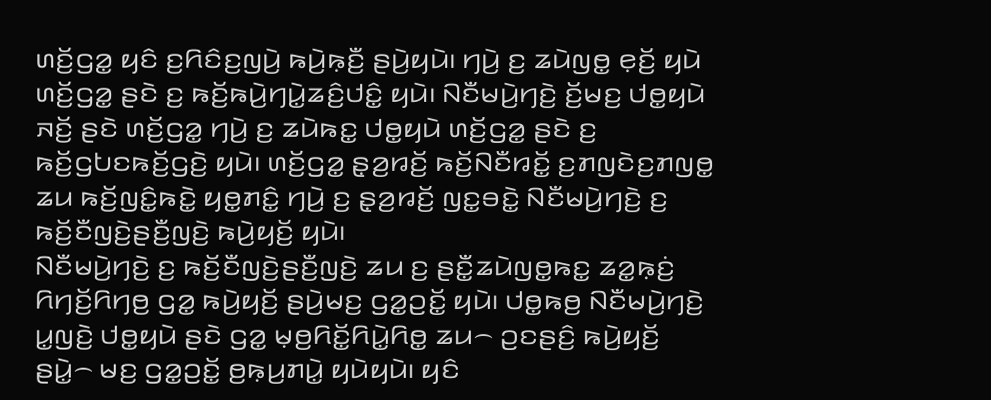ꤛꤢꤩ꤬ꤞꤤ꤭ ꤟꤢꤨ ꤢ꤬ꤖꤢꤨꤢ꤬ꤜꤣꤧ꤬ ꤒꤣꤧ꤬ꤒ꤫ꤢꤪ꤬ ꤔꤣꤧ꤬ꤟꤣꤧ꤯ ꤚꤣꤧ꤬ ꤢ꤬ ꤘꤣꤧꤜꤥ꤭ ꤕ꤫ꤢꤩ꤬ ꤟꤣꤧ ꤛꤢꤩ꤬ꤞꤤ꤭ ꤔꤢꤧ ꤢ꤬ ꤒꤢꤩ꤬ꤒꤣꤧ꤬ꤚꤣꤧ꤭ꤘꤢꤨ꤬ꤓꤢꤨ꤭ ꤟꤣꤧ꤯ ꤡꤢꤪꤗꤣꤧ꤬ꤚꤢꤧ꤬ ꤢꤩ꤬ꤗꤢ꤬ ꤓꤥ꤭ꤟꤣꤧ ꤏꤢꤩ꤬ ꤔꤢꤧ ꤛꤢꤩ꤬ꤞꤤ꤭ ꤚꤣꤧ꤬ ꤢ꤬ ꤘꤣꤧꤒꤢ꤭ ꤓꤥ꤭ꤟꤣꤧ ꤛꤢꤩ꤬ꤞꤤ꤭ ꤔꤢꤧ ꤢ꤬ ꤒꤢꤩ꤬ꤞꤝꤢꤒꤢꤩ꤬ꤞꤢꤧ꤬ ꤟꤣꤧ꤯ ꤛꤢꤩ꤬ꤞꤤ꤭ ꤔ꤫ꤤ꤬ꤙꤢꤩ꤬ ꤒꤢꤩ꤬ꤡꤢꤪꤙꤢꤩ꤭ ꤢ꤬ꤊꤜꤢꤧꤢ꤬ꤊꤜꤥ꤭ ꤘꤣ ꤒꤢꤩ꤬ꤜꤢꤨ꤭ꤒꤢꤧ꤭ ꤟꤥ꤭ꤊꤢꤨ꤭ ꤚꤣꤧ꤬ ꤢ꤬ ꤔ꤫ꤤ꤬ꤙꤢꤩ꤬ ꤜꤢ꤭ꤋꤢꤧ꤭ ꤡꤢꤪꤗꤣꤧ꤬ꤚꤢꤧ꤬ ꤢ꤬ ꤒꤢꤩ꤬ꤢꤪꤜꤢꤧ꤬ꤔꤢꤪ꤬ꤜꤢꤧ꤬ ꤒꤣꤧ꤬ꤟꤢꤩ꤬ ꤟꤣꤧ꤯
ꤡꤢꤪꤗꤣꤧ꤬ꤚꤢꤧ꤬ ꤢ꤬ ꤒꤢꤩ꤬ꤢꤪꤜꤢꤧ꤬ꤔꤢꤪ꤬ꤜꤢꤧ꤬ ꤘꤣ ꤢ꤬ ꤔꤢꤪ꤭ꤘꤣꤧꤜꤥ꤭ꤒꤢ꤭ ꤘꤤ꤭ꤒ꤫ꤢꤦ꤬ ꤖꤚꤢꤩ꤬ꤖꤚꤥ꤬ ꤞꤤ꤭ ꤒꤣꤧ꤬ꤟꤢꤩ꤬ ꤔꤣꤧ꤬ꤗꤢ꤬ ꤞꤤ꤭ꤑꤢꤩ꤭ ꤟꤣꤧ꤯ ꤓꤥ꤭ꤒꤥ꤬ ꤡꤢꤪꤗꤣꤧ꤬ꤚꤢꤧ꤬ ꤣ꤭ꤜꤢꤧ꤬ ꤓꤥ꤭ꤟꤣꤧ ꤔꤢꤧ ꤞꤤ꤭ ꤗ꤫ꤥ꤬ꤖꤢꤩ꤭ꤖꤣꤧ꤭ꤖꤥ꤭ ꤘꤣ꤮ ꤑꤢꤔꤢꤨ꤬ ꤒꤣꤧ꤬ꤟꤢꤩ꤬ ꤔꤣꤧ꤭꤮ ꤗꤢ꤬ ꤞꤤ꤭ꤑꤢꤩ꤭ ꤥ꤬ꤒ꤫ꤣ꤬ꤊꤣꤧ꤭ ꤟꤣꤧꤟꤣꤧ꤯ ꤟꤢꤨ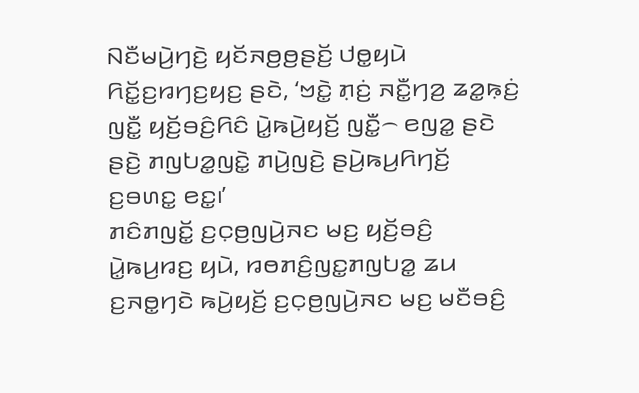ꤡꤢꤪꤗꤣꤧ꤬ꤚꤢꤧ꤬ ꤟꤢꤩꤏꤥ꤬ꤥ꤬ꤔꤢꤩ꤬ ꤓꤥ꤭ꤟꤣꤧ ꤖꤢꤩ꤭ꤢ꤬ꤙꤚꤢ꤬ꤟꤢ꤬ ꤔꤢꤧ, ‘ꤠꤢꤧ꤭ ꤊ꤫ꤢꤦ꤬ ꤏꤢꤪ꤭ꤚꤤ꤬ ꤘꤤ꤭ꤒ꤫ꤢꤦ꤬ ꤜꤢꤪ꤭ ꤟꤢꤩ꤬ꤋꤢꤨ꤬ꤖꤢꤨ ꤣꤧ꤭ꤒꤣꤧ꤬ꤟꤢꤩ꤬ ꤜꤢꤪ꤭꤮ ꤕꤜꤤ꤭ ꤔꤢꤧ ꤔꤢꤧ꤬ ꤊꤜꤝꤤ꤭ꤜꤢꤧ꤭ ꤊꤣꤧ꤬ꤜꤢꤧ꤬ ꤔꤣꤧ꤬ꤒꤣ꤬ꤖꤚꤢꤩ꤬ ꤢ꤬ꤋꤛꤢ꤭ ꤕꤢ꤭꤯’
ꤊꤢꤨꤊꤜꤢꤩ꤭ ꤢ꤬ꤍ꤫ꤥ꤬ꤜꤣꤧ꤬ꤏꤢ ꤗꤢ꤬ ꤟꤢꤩ꤬ꤋꤢꤨ꤬ ꤣꤧ꤭ꤒꤣ꤬ꤙꤢ꤬ ꤟꤣꤧ, ꤙꤥꤊꤢꤨ꤬ꤜꤢ꤭ꤊꤜꤝꤤ꤭ ꤘꤣ ꤢ꤬ꤏꤥ꤭ꤚꤢꤧ ꤒꤣꤧ꤬ꤟꤢꤩ꤬ ꤢ꤬ꤍ꤫ꤥ꤬ꤜꤣꤧ꤬ꤏꤢ ꤗꤢ꤬ ꤗꤢꤪꤋꤢꤨ꤬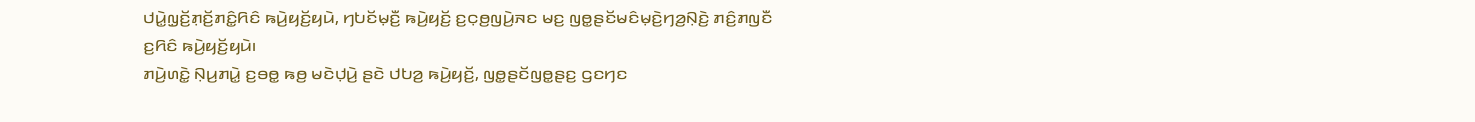ꤓꤣꤧ꤭ꤜ꤫ꤢꤩ꤬ꤊ꤫ꤢꤩ꤬ꤊꤢꤨ꤭ꤖꤢꤨ ꤒꤣꤧ꤬ꤟꤢꤩ꤬ꤟꤣꤧ, ꤚꤝꤢꤩꤗ꤫ꤢꤪ꤬ ꤒꤣꤧ꤬ꤟꤢꤩ꤬ ꤢ꤬ꤍ꤫ꤥ꤬ꤜꤣꤧ꤬ꤏꤢ ꤗꤢ꤬ ꤜꤥ꤭ꤔꤢꤩꤗꤢꤨꤗ꤫ꤢꤧ꤬ꤚꤤ꤬ꤡ꤫ꤢꤧ꤬ ꤊꤢꤨ꤬ꤊꤜꤢꤪ ꤢ꤬ꤖꤢꤨ ꤒꤣꤧ꤬ꤟꤢꤩ꤬ꤟꤣꤧ꤯
ꤊꤣꤧ꤬ꤛꤢꤧ꤭ ꤡ꤫ꤣ꤬ꤊꤣꤧ꤭ ꤢ꤬ꤋꤥ꤭ ꤒꤥ꤬ ꤗꤢꤧꤓ꤫ꤣꤧ꤬ ꤔꤢꤧ ꤓꤝꤤ꤬ ꤒꤣꤧ꤬ꤟꤢꤩ꤬, ꤜꤥ꤭ꤔꤢꤩꤜꤥ꤭ꤔꤢ꤬ ꤞꤢꤚꤢ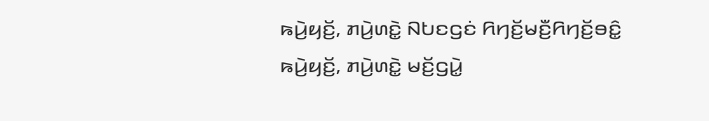ꤒꤣꤧ꤬ꤟꤢꤩ꤬, ꤊꤣꤧ꤬ꤛꤢꤧ꤭ ꤡꤝꤢꤞꤢꤦ ꤖꤚꤢꤩ꤬ꤗꤢꤪ꤬ꤖꤚꤢꤩ꤬ꤋꤢꤨ꤭ ꤒꤣꤧ꤬ꤟꤢꤩ꤬, ꤊꤣꤧ꤬ꤛꤢꤧ꤭ ꤗꤢꤩ꤬ꤞꤣꤧ꤭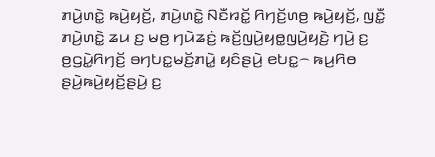ꤊꤣꤧ꤬ꤛꤢꤧ꤭ ꤒꤣꤧ꤬ꤟꤢꤩ꤬, ꤊꤣꤧ꤬ꤛꤢꤧ꤭ ꤡꤢꤪꤙꤢꤩ꤭ ꤖꤚꤢꤩ꤬ꤛꤥ꤬ ꤒꤣꤧ꤬ꤟꤢꤩ꤬, ꤜꤢꤪ꤭ ꤊꤣꤧ꤬ꤛꤢꤧ꤭ ꤘꤣ ꤢ꤬ ꤗꤥ꤬ ꤚꤣꤧꤘꤢꤦ꤬ ꤒꤢꤩ꤬ꤜꤣꤧ꤬ꤟꤥ꤭ꤜꤣꤧ꤬ꤟꤢꤧ꤬ ꤚꤣꤧ꤬ ꤢ꤬ ꤥ꤬ꤞꤣꤧ꤭ꤖꤚꤢꤩ꤬ ꤋꤚꤝꤢ꤭ꤗꤢꤩ꤬ꤊꤣꤧ꤭ ꤟꤢꤨꤔꤣꤧ꤬ ꤕꤝꤢ꤭꤮ ꤒꤣ꤬ꤖꤥ ꤔꤣꤧ꤬ꤒꤣꤧ꤬ꤟꤢꤩ꤬ꤔꤣꤧ꤬ ꤢ꤬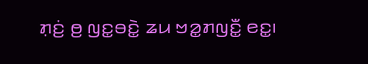ꤊ꤫ꤢꤦ꤬ ꤥ꤬ ꤜꤢ꤭ꤋꤢꤧ꤭ ꤘꤣ ꤠꤤ꤭ꤊꤜꤢꤪ꤭ ꤕꤢ꤭꤯